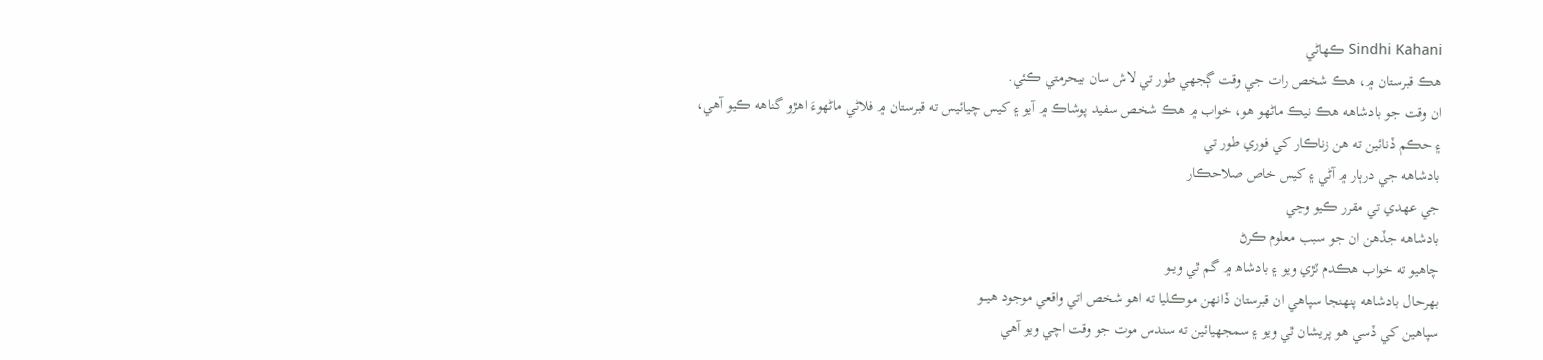Sindhi Kahani ڪھاڻي
هڪ قبرستان ۾، هڪ شخص رات جي وقت ڳجهي طور تي لاش سان بيحرمتي ڪئي.
ان وقت جو بادشاهه هڪ نيڪ ماڻهو هو، خواب ۾ هڪ شخص سفيد پوشاڪ ۾ آيو ۽ کيس چيائيس ته قبرستان ۾ فلاڻي ماڻهوءَ اهڙو گناهه ڪيو آهي،
۽ حڪم ڏنائين ته هن زناڪار کي فوري طور تي
بادشاهه جي درٻار ۾ آڻي ۽ کيس خاص صلاحڪار
جي عهدي تي مقرر ڪيو وڃي
بادشاهه جڏهن ان جو سبب معلوم ڪرڻ
چاهيو ته خواب هڪدم ٽڙي ويو ۽ بادشاھ ۾ گم ٿي ويــو
بھرحال بادشاهه پنھنجا سپاھي ان قبرستان ڏانھن موڪـليا ته اھو شخص اتي واقعي موجود ھيـــو
سپاهين کي ڏسي هو پريشان ٿي ويو ۽ سمجهيائين ته سندس موت جو وقت اچي ويو آهي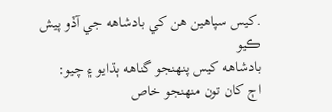.کيس سپاھين ھن کي بادشاهه جي آڏو پيش ڪيو
بادشاهه کيس پنهنجو گناهه ٻڌايو ۽ چيو:
اڄ کان تون منهنجو خاص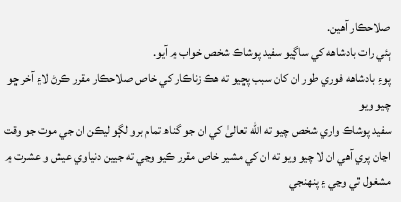صلاحڪار آهين.
ٻئي رات بادشاهه کي ساڳيو سفيد پوشاڪ شخص خواب ۾ آيو.
پوءِ بادشاهه فوري طور ان کان سبب پڇيو ته هڪ زناڪار کي خاص صلاحڪار مقرر ڪرڻ لا۽ آخر ڇو چيو ويو
سفيد پوشاڪ واري شخص چيو ته الله تعالىٰ کي ان جو گناھ تمام برو لڳو ليڪن ان جي موت جو وقت اڃان پري آھي ان لا چيو ويو ته ان کي مشير خاص مقرر ڪيو وڃي ته جيين دنياوي عيش و عشرت ۾ مشغول ٿي وڃي ۽ پنهنجي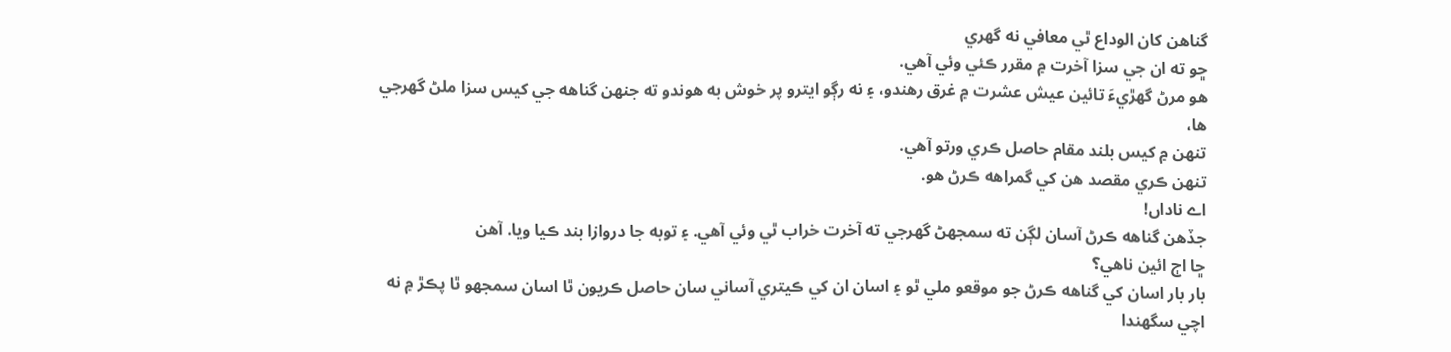گناهن کان الوداع ٿي معافي نه گهري
ڇو ته ان جي سزا آخرت ۾ مقرر ڪئي وئي آهي.
هو مرڻ گهڙيءَ تائين عيش عشرت ۾ غرق رهندو، ۽ نه رڳو ايترو پر خوش به هوندو ته جنهن گناهه جي کيس سزا ملڻ گهرجي ها،
تنهن ۾ کيس بلند مقام حاصل ڪري ورتو آهي.
تنهن ڪري مقصد هن کي گمراهه ڪرڻ هو.
اے ناداں!
جڏهن گناهه ڪرڻ آسان لڳن ته سمجهڻ گهرجي ته آخرت خراب ٿي وئي آھي. ۽ توبه جا دروازا بند ڪيا ويا. آھن
ڇا اڄ ائين ناهي؟
بار بار اسان کي گناهه ڪرڻ جو موقعو ملي ٿو ۽ اسان ان کي ڪيتري آساني سان حاصل ڪريون ٿا اسان سمجھو ٿا پڪڙ ۾ نه اچي سگهندا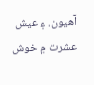آهيون. ۽ عيش عشرت ۾ خوش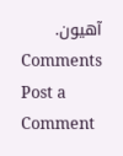آهيون.
Comments
Post a Comment